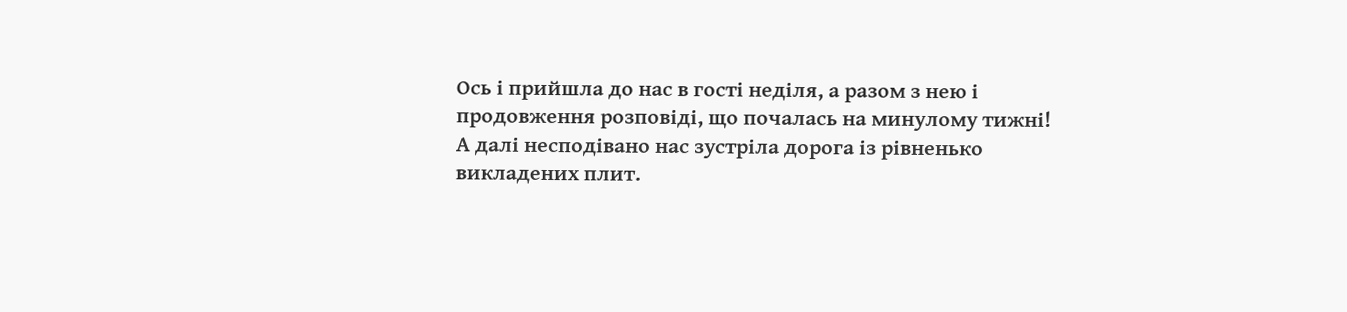Ось і прийшла до нас в гості неділя, а разом з нею і
продовження розповіді, що почалась на минулому тижні!
А далі несподівано нас зустріла дорога із рівненько
викладених плит.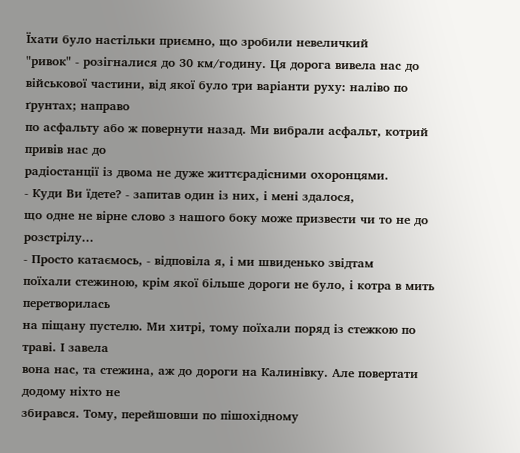Їхати було настільки приємно, що зробили невеличкий
"ривок" - розігналися до 30 км/годину. Ця дорога вивела нас до
військової частини, від якої було три варіанти руху: наліво по ґрунтах; направо
по асфальту або ж повернути назад. Ми вибрали асфальт, котрий привів нас до
радіостанції із двома не дуже життєрадісними охоронцями.
- Куди Ви їдете? - запитав один із них, і мені здалося,
що одне не вірне слово з нашого боку може призвести чи то не до розстрілу...
- Просто катаємось, - відповіла я, і ми швиденько звідтам
поїхали стежиною, крім якої більше дороги не було, і котра в мить перетворилась
на піщану пустелю. Ми хитрі, тому поїхали поряд із стежкою по траві. І завела
вона нас, та стежина, аж до дороги на Калинівку. Але повертати додому ніхто не
збирався. Тому, перейшовши по пішохідному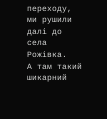переходу, ми рушили далі до села
Рожівка.
А там такий шикарний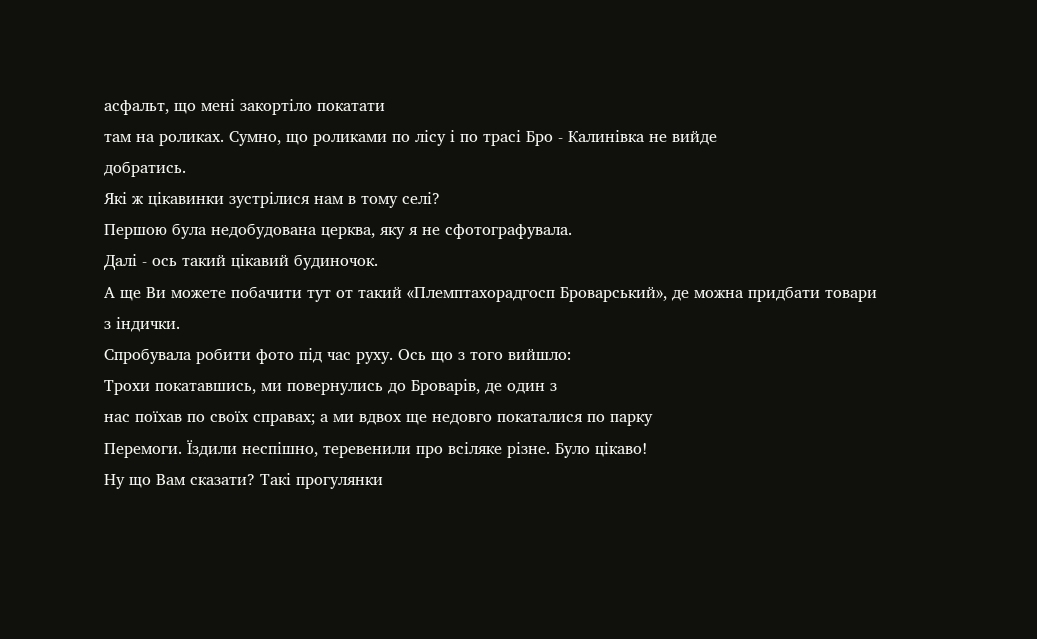асфальт, що мені закортіло покатати
там на роликах. Сумно, що роликами по лісу і по трасі Бро - Калинівка не вийде
добратись.
Які ж цікавинки зустрілися нам в тому селі?
Першою була недобудована церква, яку я не сфотографувала.
Далі - ось такий цікавий будиночок.
А ще Ви можете побачити тут от такий «Племптахорадгосп Броварський», де можна придбати товари
з індички.
Спробувала робити фото під час руху. Ось що з того вийшло:
Трохи покатавшись, ми повернулись до Броварів, де один з
нас поїхав по своїх справах; а ми вдвох ще недовго покаталися по парку
Перемоги. Їздили неспішно, теревенили про всіляке різне. Було цікаво!
Ну що Вам сказати? Такі прогулянки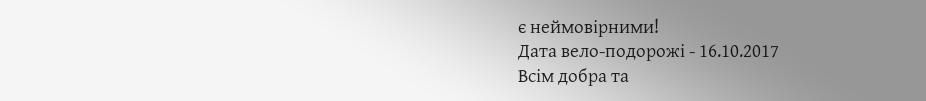є неймовірними!
Дата вело-подорожі - 16.10.2017
Всім добра та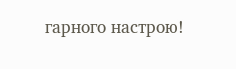гарного настрою!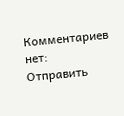Комментариев нет:
Отправить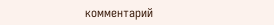комментарий